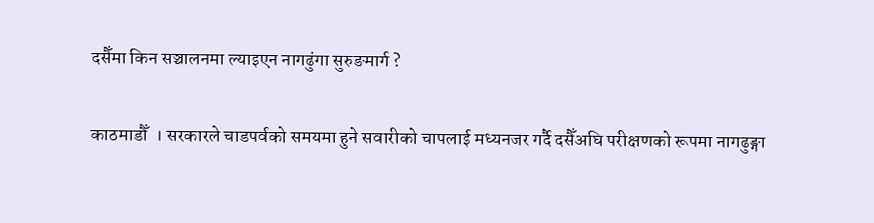दसैँमा किन सञ्चालनमा ल्याइएन नागढुंगा सुरुङमार्ग ?

काठमाडौँ  । सरकारले चाडपर्वको समयमा हुने सवारीको चापलाई मध्यनजर गर्दै दसैँअघि परीक्षणको रूपमा नागढुङ्गा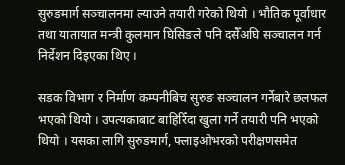सुरुङमार्ग सञ्चालनमा ल्याउने तयारी गरेको थियो । भौतिक पूर्वाधार तथा यातायात मन्त्री कुलमान घिसिङले पनि दसैँअघि सञ्चालन गर्न निर्देशन दिइएका थिए ।

सडक विभाग र निर्माण कम्पनीबिच सुरुङ सञ्चालन गर्नेबारे छलफल भएको थियो । उपत्यकाबाट बाहिरिँदा खुला गर्ने तयारी पनि भएको थियो । यसका लागि सुरुङमार्ग, फ्लाइओभरको परीक्षणसमेत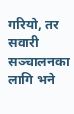गरियो, तर सवारी सञ्चालनका लागि भने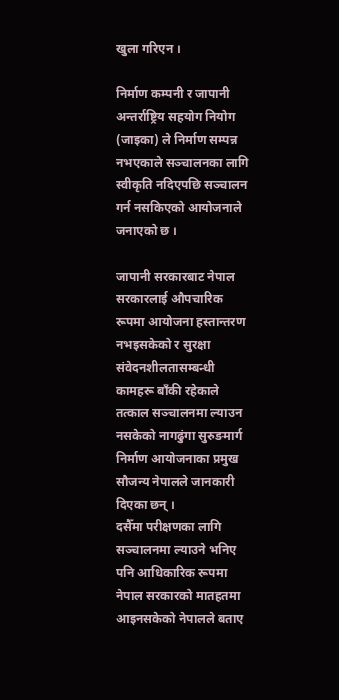खुला गरिएन ।

निर्माण कम्पनी र जापानी अन्तर्राष्ट्रिय सहयोग नियोग (जाइका) ले निर्माण सम्पन्न नभएकाले सञ्चालनका लागि स्वीकृति नदिएपछि सञ्चालन गर्न नसकिएको आयोजनाले जनाएको छ ।

जापानी सरकारबाट नेपाल सरकारलाई औपचारिक रूपमा आयोजना हस्तान्तरण नभइसकेको र सुरक्षा संवेदनशीलतासम्बन्धी कामहरू बाँकी रहेकाले तत्काल सञ्चालनमा ल्याउन नसकेको नागढुंगा सुरुङमार्ग निर्माण आयोजनाका प्रमुख सौजन्य नेपालले जानकारी दिएका छन् ।
दसैँमा परीक्षणका लागि सञ्चालनमा ल्याउने भनिए पनि आधिकारिक रूपमा नेपाल सरकारको मातहतमा आइनसकेको नेपालले बताए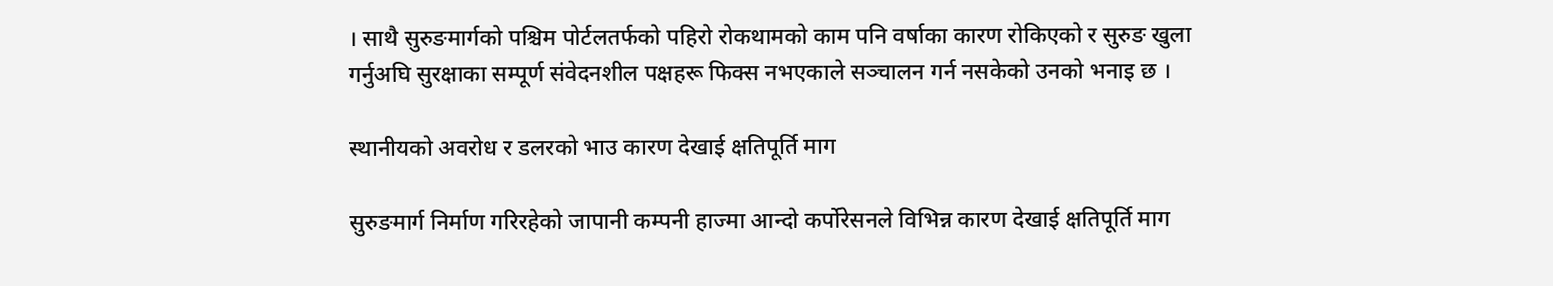। साथै सुरुङमार्गको पश्चिम पोर्टलतर्फको पहिरो रोकथामको काम पनि वर्षाका कारण रोकिएको र सुरुङ खुला गर्नुअघि सुरक्षाका सम्पूर्ण संवेदनशील पक्षहरू फिक्स नभएकाले सञ्चालन गर्न नसकेको उनको भनाइ छ ।

स्थानीयको अवरोध र डलरको भाउ कारण देखाई क्षतिपूर्ति माग

सुरुङमार्ग निर्माण गरिरहेको जापानी कम्पनी हाज्मा आन्दो कर्पोरेसनले विभिन्न कारण देखाई क्षतिपूर्ति माग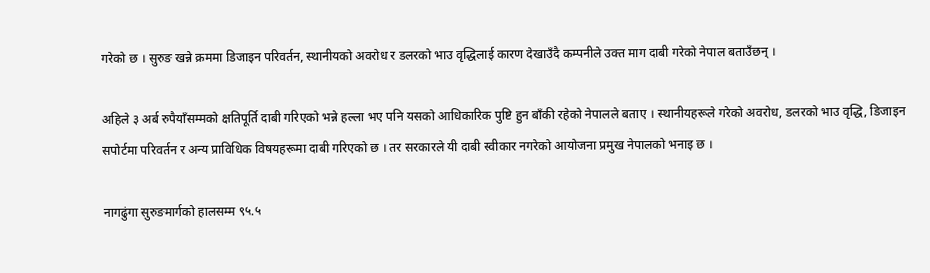गरेको छ । सुरुङ खन्ने क्रममा डिजाइन परिवर्तन, स्थानीयको अवरोध र डलरको भाउ वृद्धिलाई कारण देखाउँदै कम्पनीले उक्त माग दाबी गरेको नेपाल बताउँछन् ।

अहिले ३ अर्ब रुपैयाँसम्मको क्षतिपूर्ति दाबी गरिएको भन्ने हल्ला भए पनि यसको आधिकारिक पुष्टि हुन बाँकी रहेको नेपालले बताए । स्थानीयहरूले गरेको अवरोध, डलरको भाउ वृद्धि, डिजाइन सपोर्टमा परिवर्तन र अन्य प्राविधिक विषयहरूमा दाबी गरिएको छ । तर सरकारले यी दाबी स्वीकार नगरेको आयोजना प्रमुख नेपालको भनाइ छ ।

नागढुंगा सुरुङमार्गको हालसम्म ९५.५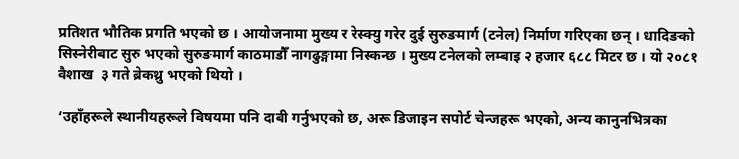प्रतिशत भौतिक प्रगति भएको छ । आयोजनामा मुख्य र रेस्क्यु गरेर दुई सुरुङमार्ग (टनेल) निर्माण गरिएका छन् । धादिङको सिस्नेरीबाट सुरु भएको सुरुङमार्ग काठमाडौँ नागढुङ्गामा निस्कन्छ । मुख्य टनेलको लम्बाइ २ हजार ६८८ मिटर छ । यो २०८१ वैशाख  ३ गते ब्रेकथ्रु भएको थियो ।

‘उहाँहरूले स्थानीयहरूले विषयमा पनि दाबी गर्नुभएको छ, अरू डिजाइन सपोर्ट चेन्जहरू भएको, अन्य कानुनभित्रका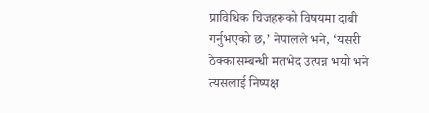प्राविधिक चिजहरूको विषयमा दाबी गर्नुभएको छ,’ नेपालले भने, ‘यसरी ठेक्कासम्बन्धी मतभेद उत्पन्न भयो भने त्यसलाई निष्पक्ष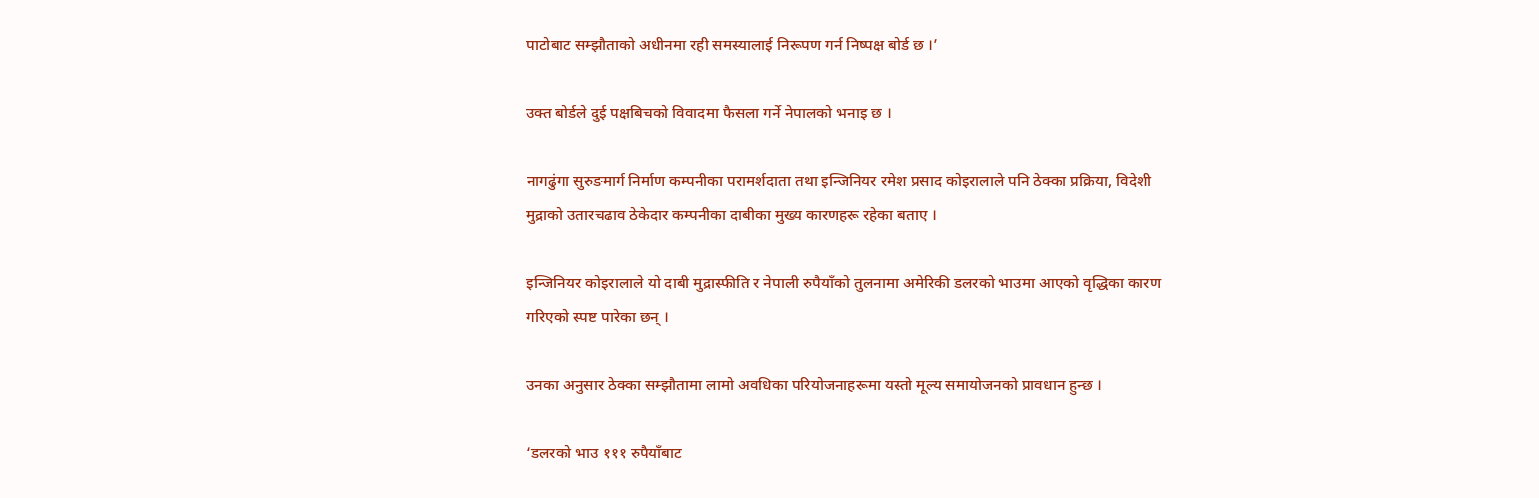पाटोबाट सम्झौताको अधीनमा रही समस्यालाई निरूपण गर्न निष्पक्ष बोर्ड छ ।’

उक्त बोर्डले दुई पक्षबिचको विवादमा फैसला गर्ने नेपालको भनाइ छ ।

नागढुंगा सुरुङमार्ग निर्माण कम्पनीका परामर्शदाता तथा इन्जिनियर रमेश प्रसाद कोइरालाले पनि ठेक्का प्रक्रिया, विदेशी मुद्राको उतारचढाव ठेकेदार कम्पनीका दाबीका मुख्य कारणहरू रहेका बताए ।

इन्जिनियर कोइरालाले यो दाबी मुद्रास्फीति र नेपाली रुपैयाँको तुलनामा अमेरिकी डलरको भाउमा आएको वृद्धिका कारण गरिएको स्पष्ट पारेका छन् ।

उनका अनुसार ठेक्का सम्झौतामा लामो अवधिका परियोजनाहरूमा यस्तो मूल्य समायोजनको प्रावधान हुन्छ ।

‘डलरको भाउ १११ रुपैयाँबाट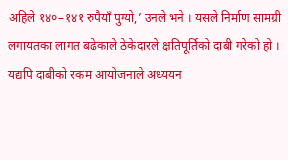अहिले १४०–१४१ रुपैयाँ पुग्यो,’ उनले भने । यसले निर्माण सामग्री लगायतका लागत बढेकाले ठेकेदारले क्षतिपूर्तिको दाबी गरेको हो । यद्यपि दाबीको रकम आयोजनाले अध्ययन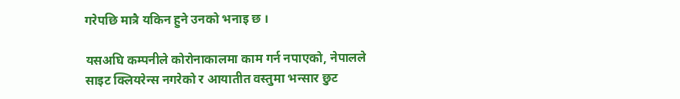गरेपछि मात्रै यकिन हुने उनको भनाइ छ ।

यसअघि कम्पनीले कोरोनाकालमा काम गर्न नपाएको, नेपालले साइट क्लियरेन्स नगरेको र आयातीत वस्तुमा भन्सार छुट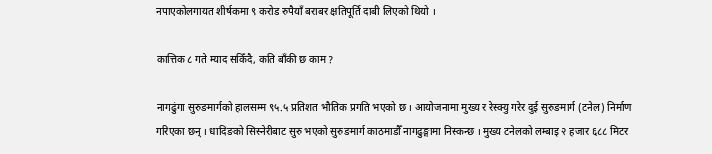नपाएकोलगायत शीर्षकमा ९ करोड रुपैयाँ बराबर क्षतिपूर्ति दाबी लिएको थियो ।

कात्तिक ८ गते म्याद सकिँदै, कति बाँकी छ काम ?

नागढुंगा सुरुङमार्गको हालसम्म ९५.५ प्रतिशत भौतिक प्रगति भएको छ । आयोजनामा मुख्य र रेस्क्यु गरेर दुई सुरुङमार्ग (टनेल) निर्माण गरिएका छन् । धादिङको सिस्नेरीबाट सुरु भएको सुरुङमार्ग काठमाडौँ नागढुङ्गामा निस्कन्छ । मुख्य टनेलको लम्बाइ २ हजार ६८८ मिटर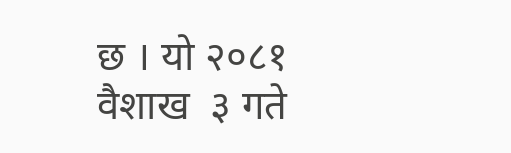छ । यो २०८१ वैशाख  ३ गते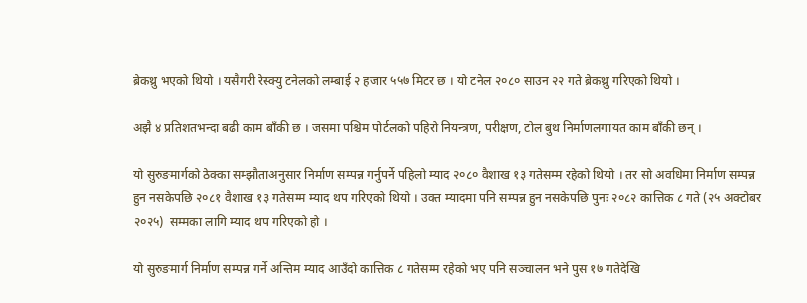ब्रेकथ्रु भएको थियो । यसैगरी रेस्क्यु टनेलको लम्बाई २ हजार ५५७ मिटर छ । यो टनेल २०८० साउन २२ गते ब्रेकथ्रु गरिएको थियो ।

अझै ४ प्रतिशतभन्दा बढी काम बाँकी छ । जसमा पश्चिम पोर्टलको पहिरो नियन्त्रण, परीक्षण, टोल बुथ निर्माणलगायत काम बाँकी छन् ।

यो सुरुङमार्गको ठेक्का सम्झौताअनुसार निर्माण सम्पन्न गर्नुपर्ने पहिलो म्याद २०८० वैशाख १३ गतेसम्म रहेको थियो । तर सो अवधिमा निर्माण सम्पन्न हुन नसकेपछि २०८१ वैशाख १३ गतेसम्म म्याद थप गरिएको थियो । उक्त म्यादमा पनि सम्पन्न हुन नसकेपछि पुनः २०८२ कात्तिक ८ गते (२५ अक्टोबर २०२५)  सम्मका लागि म्याद थप गरिएको हो ।

यो सुरुङमार्ग निर्माण सम्पन्न गर्ने अन्तिम म्याद आउँदो कात्तिक ८ गतेसम्म रहेको भए पनि सञ्चालन भने पुस १७ गतेदेखि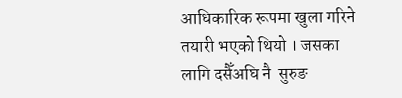आधिकारिक रूपमा खुला गरिने तयारी भएको थियो । जसका लागि दसैँअघि नै  सुरुङ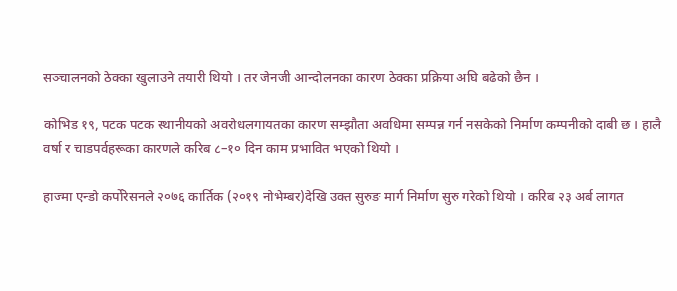सञ्चालनको ठेक्का खुलाउने तयारी थियो । तर जेनजी आन्दोलनका कारण ठेक्का प्रक्रिया अघि बढेको छैन ।

कोभिड १९, पटक पटक स्थानीयको अवरोधलगायतका कारण सम्झौता अवधिमा सम्पन्न गर्न नसकेको निर्माण कम्पनीको दाबी छ । हालै वर्षा र चाडपर्वहरूका कारणले करिब ८–१० दिन काम प्रभावित भएको थियो ।

हाज्मा एन्डो कर्पोरेसनले २०७६ कार्तिक (२०१९ नोभेम्बर)देखि उक्त सुरुङ मार्ग निर्माण सुरु गरेको थियो । करिब २३ अर्ब लागत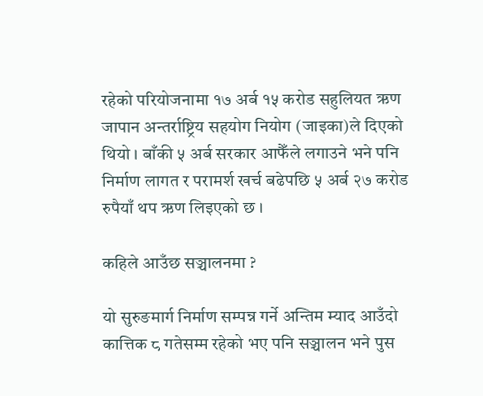रहेको परियोजनामा १७ अर्ब १५ करोड सहुलियत ऋण जापान अन्तर्राष्ट्रिय सहयोग नियोग (जाइका)ले दिएको थियो । बाँकी ५ अर्ब सरकार आफैँले लगाउने भने पनि निर्माण लागत र परामर्श खर्च बढेपछि ५ अर्ब २७ करोड रुपैयाँ थप ऋण लिइएको छ ।

कहिले आउँछ सञ्चालनमा ?

यो सुरुङमार्ग निर्माण सम्पन्न गर्ने अन्तिम म्याद आउँदो कात्तिक ८ गतेसम्म रहेको भए पनि सञ्चालन भने पुस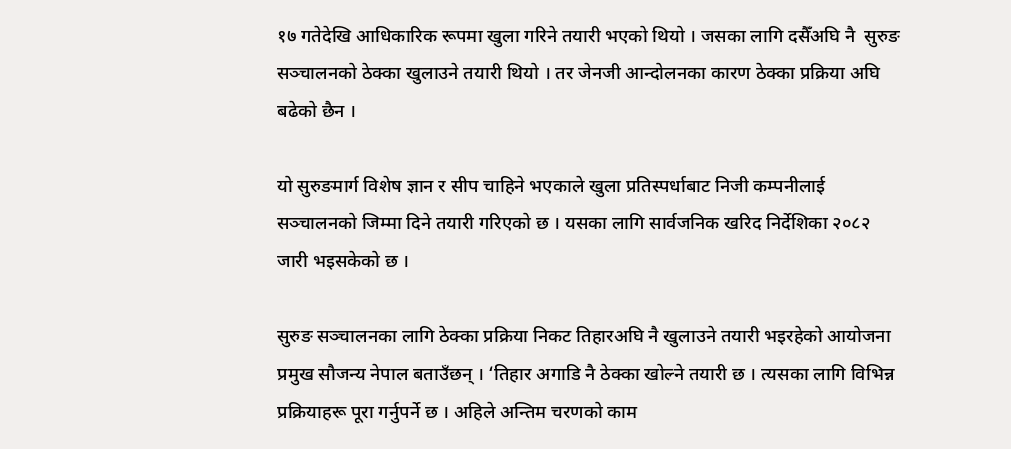१७ गतेदेखि आधिकारिक रूपमा खुला गरिने तयारी भएको थियो । जसका लागि दसैँअघि नै  सुरुङ सञ्चालनको ठेक्का खुलाउने तयारी थियो । तर जेनजी आन्दोलनका कारण ठेक्का प्रक्रिया अघि बढेको छैन ।

यो सुरुङमार्ग विशेष ज्ञान र सीप चाहिने भएकाले खुला प्रतिस्पर्धाबाट निजी कम्पनीलाई सञ्चालनको जिम्मा दिने तयारी गरिएको छ । यसका लागि सार्वजनिक खरिद निर्देशिका २०८२ जारी भइसकेको छ ।

सुरुङ सञ्चालनका लागि ठेक्का प्रक्रिया निकट तिहारअघि नै खुलाउने तयारी भइरहेको आयोजना प्रमुख सौजन्य नेपाल बताउँछन् । ‘तिहार अगाडि नै ठेक्का खोल्ने तयारी छ । त्यसका लागि विभिन्न प्रक्रियाहरू पूरा गर्नुपर्ने छ । अहिले अन्तिम चरणको काम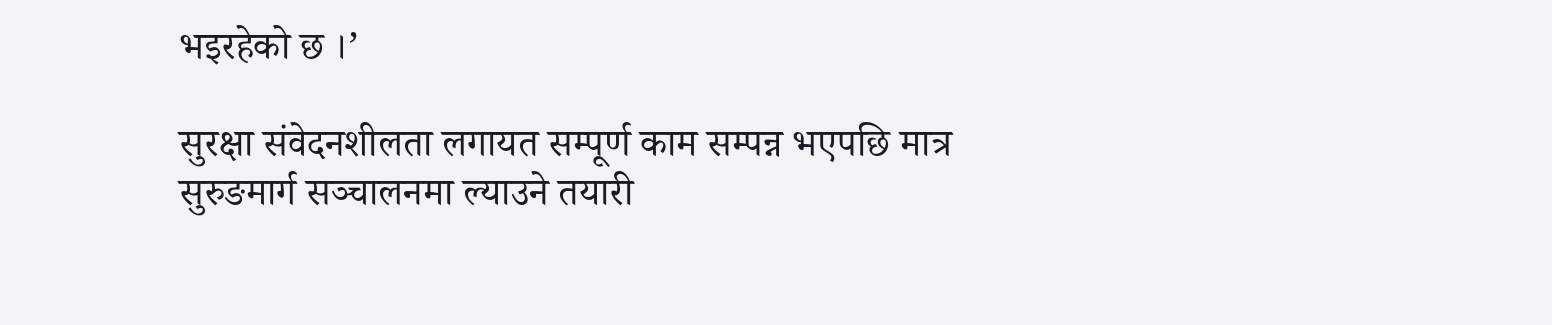भइरहेको छ ।’

सुरक्षा संवेदनशीलता लगायत सम्पूर्ण काम सम्पन्न भएपछि मात्र सुरुङमार्ग सञ्चालनमा ल्याउने तयारी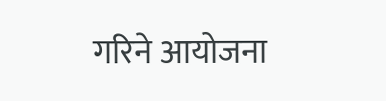गरिने आयोजना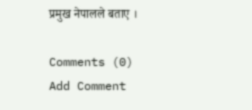प्रमुख नेपालले बताए ।

Comments (0)
Add Comment